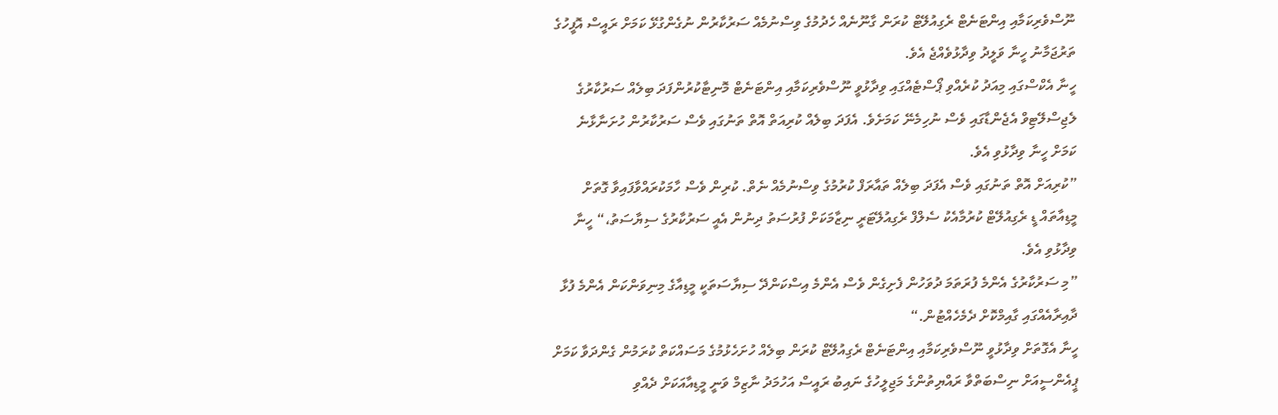ނޫސްވެރިކަމާއި އިންޓަނެޓް ރެގިއުލޭޓް ކުރަން ގާނޫނެއް ހެދުމުގެ ވިސްނުމެއް ސަރުކާރުން ނުގެންގުޅޭ ކަމަށް ރައީސް އޮފީހުގެ ތަރުޖަމާނު ހީނާ ވަލީދު ވިދާޅުވެއްޖެ އެވެ.
ހީނާ އެކްސްގައި މިއަދު ކުރެއްވި ޕޯސްޓެއްގައި ވިދާޅުވީ ނޫސްވެރިކަމާއި އިންޓަނެޓް މޮނިޓާކުރުންފަދަ ބިލެއް ސަރުކާރުގެ ލެޖިސްލޭޓިވް އެޖެންޑާގައި ވެސް ނުހިމެނޭ ކަމަށެވެ. އެފަދަ ބިލެއް ކުރިއަތް އޮތް ތަނުގައި ވެސް ސަރުކާރުން ހުށަނާޅާނެ ކަމަށް ހީނާ ވިދާޅުވި އެވެ.
”ކުރިއަށް އޮތް ތަނުގައި ވެސް އެފަދަ ބިލެއް ތައާރަފް ކުރުމުގެ ވިސްނުމެއް ނެތް. ކުރިން ވެސް ހާމަކުރައްވާފައިވާ ގޮތަށް މީޑިއާތައް ޑީ ރެގިއުލޭޓް ކުރުމާއެކު ސެލްފް ރެގިއުލޭޓަރީ ނިޒާމަކަށް ފުރުސަތު ދިނުން އެއީ ސަރުކާރުގެ ސިޔާސަތު،“ ހީނާ ވިދާޅުވި އެވެ.
”މި ސަރުކާރުގެ އެންމެ ފުރަތަމަ ދުވަހުން ފެށިގެން ވެސް އެންމެ އިސްކަންދޭ ސިޔާސަތަކީ މީޑިއާގެ މިނިވަންކަން އެންމެ ފުޅާ ދާއިރާއެއްގައި ގާއިމްކޮށް ދެމެހެއްޓުން.“
ހީނާ އެގޮތަށް ވިދާޅުވީ ނޫސްވެރިކަމާއި އިންޓަނެޓް ރެގިއުލޭޓް ކުރަން ބިލެއް ހުށަހެޅުމުގެ މަސައްކަތް ކުރަމުން ގެންދަވާ ކަމަށް ޕީއެންސީއަށް ނިސްބަތްވާ ރައްޔިތުންގެ މަޖިލީހުގެ ނައިބު ރައީސް އަހުމަދު ނާޒިމް ވަނީ މީޑިއާއަކަށް ދެއްވި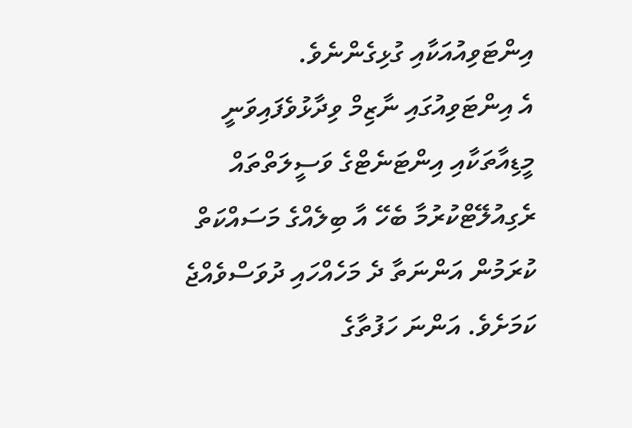އިންޓަވިއުއަކާއި ގުޅިގެންނެވެ.
އެ އިންޓަވިއުގައި ނާޒިމް ވިދާޅުވެފައިވަނީ މީޑިއާތަކާއި އިންޓަނެޓްގެ ވަސީލަތްތައް ރެގިއުލޭޓްކުރުމާ ބެހޭ އާ ބިލެއްގެ މަސައްކަތް ކުރަމުން އަންނަތާ ދެ މަހެއްހައި ދުވަސްވެއްޖެ ކަމަށެވެ. އަންނަ ހަފުތާގެ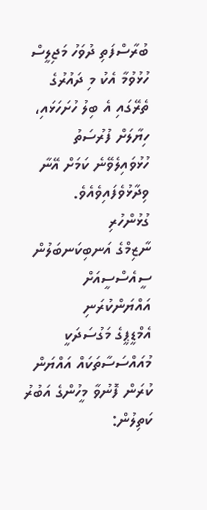ބުރާސްފަތި ދުވަހު މަޖިލީސް ހުޅުވުމާ އެކު މި ދައުރުގެ ތެރޭގައި އެ ބިލު ހުށަހަޅައި، ހިޔާލަށް ފުރުސަތު ހުޅުވައިލެވޭނެ ކަމަށް އޭނާ ވިދާޅުވެފައިވެއެވެ.
ގުޅުންހުރި
ނާޒިމްގެ އަނބިކަނބަލުން ސީއެސްސީއަށް އައްޔަންކުރަނި
އެމްޑީޕީގެ މަގުސަދަކީ މުއައްސަސާތަކައް އައްޔަން ކުރަން ފޮނުވާ މީހުންގެ އަބުރު ކަތިލުން: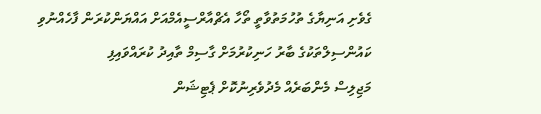ގެވެށި އަނިޔާގެ ތުހުމަތުވާތީ ތޯހާ އެޗްއާރްސީއެމްއަށް އައްޔަންކުރަން ފާހެއްނުވި
ކައުންސިލްތަކުގެ ބާރު ހަނިކުރުމަށް ގާސިމް ތާއިދު ކުރައްވައިފި
މަޖިލިސް މެންބަރެއް މެދުވެރިނުކޮށް ޕެޓިޝަން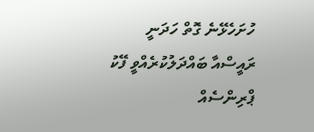ހުށަހެޅޭނެ ގޮތް ހަދަނީ
ރައީސްއާ ބައްދަލުކުރެއްވީ ފޭކު ޕްރިންސެއް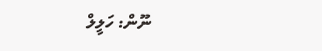ނޫން: ހަލީލް